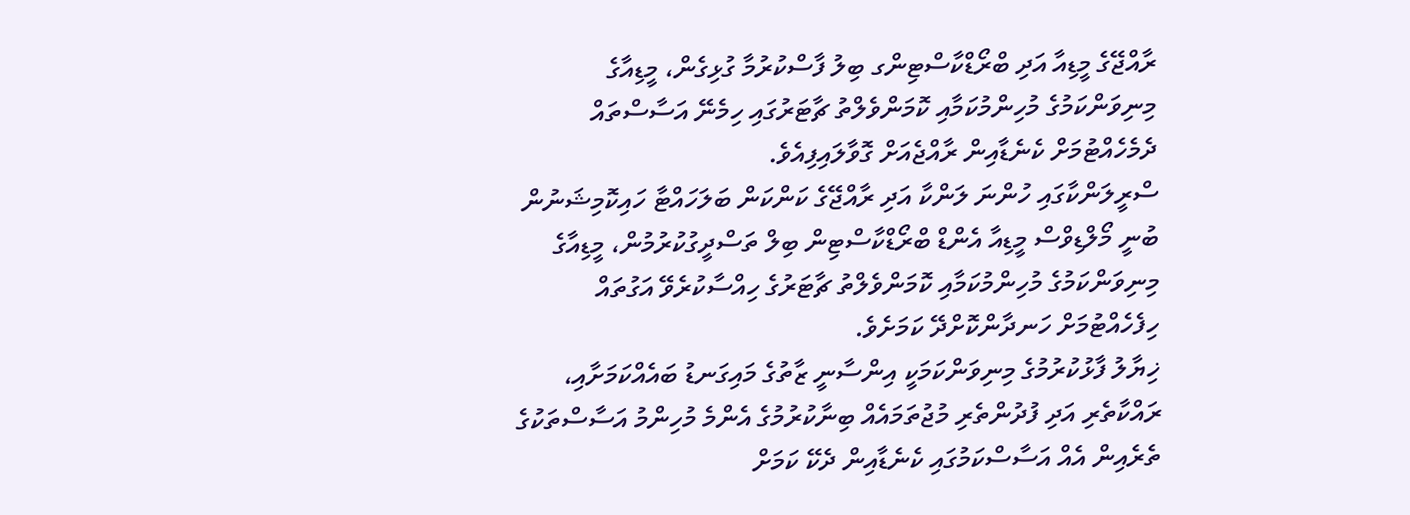ރާއްޖޭގެ މީޑިއާ އަދި ބްރޯޑްކާސްޓިންގ ބިލު ފާސްކުރުމާ ގުޅިގެން، މީޑިއާގެ މިނިވަންކަމުގެ މުހިންމުކަމާއި ކޮމަންވެލްތު ޗާޓަރުގައި ހިމެނޭ އަސާސްތައް ދެމެހެއްޓުމަށް ކެނެޑާއިން ރާއްޖެއަށް ގޮވާލައިފިއެވެ.
ސްރީލަންކާގައި ހުންނަ ލަންކާ އަދި ރާއްޖޭގެ ކަންކަން ބަލަހައްޓާ ހައިކޮމިޝަނުން ބުނީ މޯލްޑިވްސް މީޑިއާ އެންޑް ބްރޯޑްކާސްޓިން ބިލް ތަސްދީގުކުރުމުން، މީޑިއާގެ މިނިވަންކަމުގެ މުހިންމުކަމާއި ކޮމަންވެލްތު ޗާޓަރުގެ ހިއްސާކުރެވޭ އަގުތައް ހިފެހެއްޓުމަށް ހަނދާންކޮށްދޭ ކަމަށެވެ.
ޚިޔާލު ފާޅުކުރުމުގެ މިނިވަންކަމަކީ އިންސާނީ ޒާތުގެ މައިގަނޑު ބައެއްކަމަށާއި، ރައްކާތެރި އަދި ފުދުންތެރި މުޖުތަމައެއް ބިނާކުރުމުގެ އެންމެ މުހިންމު އަސާސްތަކުގެ ތެރެއިން އެއް އަސާސްކަމުގައި ކެނެޑާއިން ދެކޭ ކަމަށް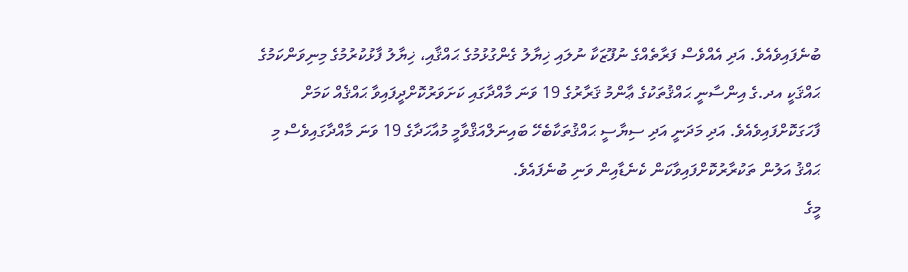ބުނެފައިވެއެވެ. އަދި އެއްވެސް ފަރާތެއްގެ ނުފޫޒަކާ ނުލައި ޚިޔާލު ގެންގުޅުމުގެ ޙައްޤާއި، ޚިޔާލު ފާޅުކުރުމުގެ މިނިވަންކަމުގެ ޙައްޤަކީ އދ.ގެ އިންސާނީ ޙައްޤުތަކުގެ ޢާންމު ޤަރާރުގެ 19 ވަނަ މާއްދާގައި ކަށަވަރުކޮށްދީފައިވާ ޙައްޤެއް ކަމަށް ފާހަގަކޮށްފައިވެއެވެ. އަދި މަދަނީ އަދި ސިޔާސީ ޙައްޤުތަކާބެހޭ ބައިނަލްއަޤްވާމީ މުއާހަދާގެ 19 ވަނަ މާއްދާގައިވެސް މި ޙައްޤު އަލުން ތަކުރާރުކޮށްފައިވާކަން ކެނެޑާއިން ވަނި ބުނެފައެވެ.
މީގެ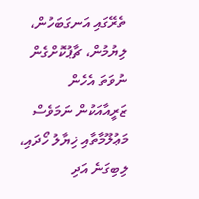ތެރޭގައި އަނގަބަހުން، ލިޔުމުން، ޗާޕުކޮށްގެން ނުވަތަ އެހެން ޒަރީއާއަކުން ނަމަވެސް މަޢުލޫމާތާއި ޚިޔާލު ހޯދައި، ލިބިގަނެ އަދި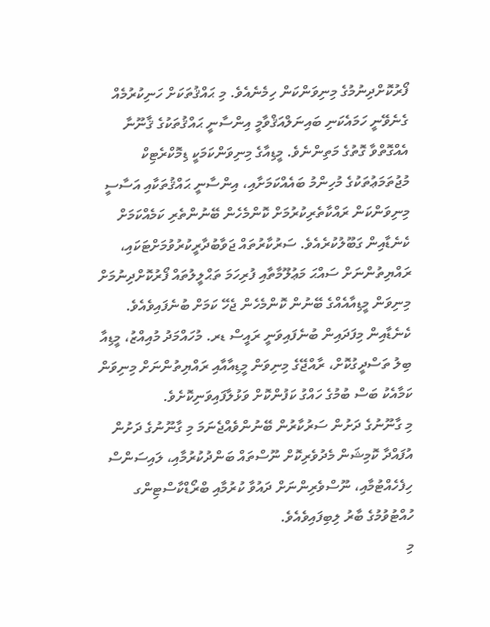ފޯރުކޮށްދިނުމުގެ މިނިވަންކަން ހިމެނެއެވެ. މި ޙައްޤުތަކަށް ހަނިކުރުމެއް ގެނެވޭނީ ހަމައެކަނި ބައިނަލްއަޤްވާމީ އިންސާނީ ޙައްޤުތަކުގެ ޤާނޫނާ އެއްގޮތްވާ ގޮތުގެ މަތިންނެވެ. މީޑިއާގެ މިނިވަންކަމަކީ ޑިމޮކްރެޓިކް މުޖުތަމަޢުތަކުގެ މުހިންމު ބައެއްކަމަށާއި، އިންސާނީ ޙައްޤުތަކާއި އަސާސީ މިނިވަންކަން ރައްކާތެރިކުރުމަށް ކޮންމެހެން ބޭނުންތެރި ކަމެއްކަމަށް ކެނެޑާއިން ގަބޫލުކުރެއެވެ. ސަރުކާރުތައް ޖަވާބުދާރީކުރުވުމަށްޓަކައި، ރައްޔިތުންނަށް ސައްޙަ މަޢުލޫމާތާއި ފުރިހަމަ ތަޙްލީލުތައް ފޯރުކޮށްދިނުމަށް މިނިވަން މީޑިއާއެއްގެ ބޭނުން ކޮންމެހެން ޖެހޭ ކަމަށް ބުނެފައިވެއެވެ.
ކެނެޑާއިން މިފަދައިން ބުނެފައިވަނީ ރައީސް ޑރ. މުހައްމަދު މުއިއްޒު، މީޑިއާ ބިލު ތަސްދީގުކޮށް، ރާއްޖޭގެ މިނިވަން މީޑިއާއާއި ރައްޔިތުންނަށް މިނިވަން ކަމާއެކު ބަސް ބުމުގެ ހައްގު ކަފުންކޮށް ވަޅުލާފައިވަނިކޮށެވެ.
މި ގާނޫނުގެ ދަށުން ސަރުކާރުން ބޭނުންވެއްޖެނަމަ މި ގާނޫނުގެ ދަށުން އުފައްދާ ކޮމިޝަން މެދުވެރިކޮށް ނޫސްތައް ބަންދުކުރުމާއި، ލައިސަންސް ހިފެހެއްޓުމާއި، ނޫސްވެރިންނަށް ދައުވާ ކުރުމާއި ބްރޯޑްކާސްޓިންގ ހުއްޓުވުމުގެ ބާރު ލިބިފައިވެއެވެ.
މި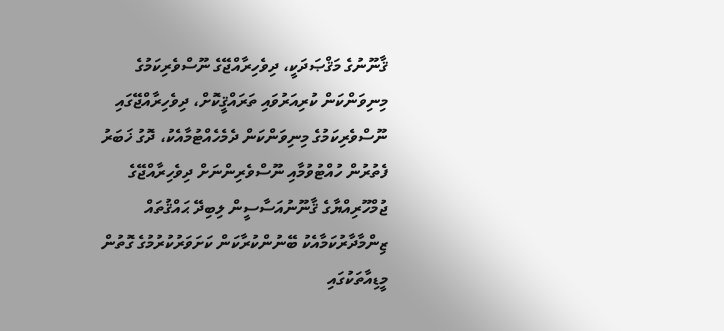ޤާނޫނުގެ މަޤްޞަދަކީ، ދިވެހިރާއްޖޭގެ ނޫސްވެރިކަމުގެ މިނިވަންކަން ކުރިއަރުވައި ތަރައްޤީކޮށް، ދިވެހިރާއްޖޭގައި ނޫސްވެރިކަމުގެ މިނިވަންކަން ދެމެހެއްޓުމާއެކު، ދޮގު ޚަބަރު ފެތުރުން ހުއްޓުވުމާއި ނޫސްވެރިންނަށް ދިވެހިރާއްޖޭގެ ޖުމްހޫރިއްޔާގެ ޤާނޫނުއަސާސީން ލިބިދޭ ޙައްޤުތައް ޒިންމާދާރުކަމާއެކު ބޭނުންކުރާކަން ކަށަވަރުކުރުމުގެ ގޮތުން މީޑިއާތަކުގައި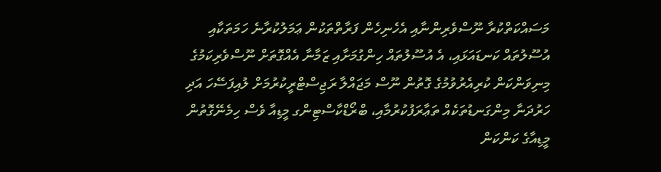މަސައްކަތްކުރާ ނޫސްވެރިންނާއި އެހެނިހެން ފަރާތްތަކުން ޢަމަލުކުރާނެ ހަމަތަކާއި އުސޫލުތައް ކަނޑައަޅައި، އެ އުސޫލުތައް ހިންގުމަށާއި ޒަމާނާ އެއްގޮތަށް ނޫސްވެރިކަމުގެ މިނިވަންކަން ކުރިއެރުވުމުގެ ގޮތުން ނޫސް މަޖައްލާ ރަޖިސްޓްރީކުރުމަށް ލުއިފަސޭހަ އަދި ހަރުދަނާ މިންގަނޑުތަކެއް ތަޢާރަފުކުރުމާއި، ބްރޯޑްކާސްޓިންގ މީޑިއާ ވެސް ހިމެނޭގޮތުން މީޑިއާގެ ކަންކަން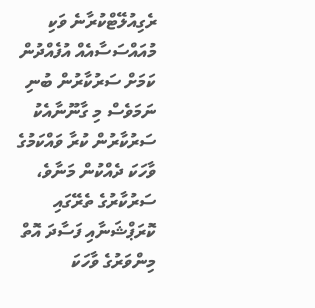ރެގިއުލޭޓްކުރާނެ ވަކި މުއައްސަސާއެއް އުފެއްދުން ކަމަށް ސަރުކާރުން ބުނި ނަމަވެސް މި ގާނޫނާއެކު ސަރުކާރުން ކުރާ ވައްކަމުގެ ވާހަކަ ދެއްކުން މަނާވެ، ސަރުކާރުގެ ތެރޭގައި ކޮރަޕްޝަނާއި ފަސާދަ އޮތް މިންވަރުގެ ވާހަކަ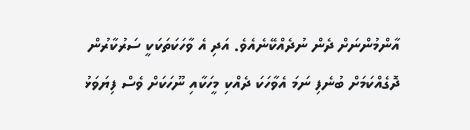އާންމުންނަށް ދެން ނުދެއްކޭނެއެވެ. އަދި އެ ވާހަކަތަކަކީ ސަރުކާރުން ދޮގެއްކަމަށް ބުނެފި ނަމަ އެވާހަކަ ދެއްކި މީހަކާއި ނޫހަކަށް ވެސް ފިޔަވަޅު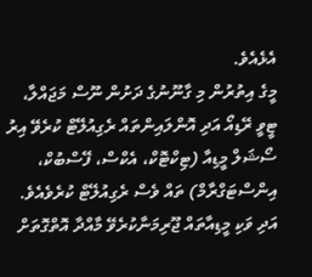އެޅެއެވެ.
މީގެ އިތުރުން މި ގާނޫނުގެ ދަށުން ނޫސް މަޖައްލާ، ޓީވީ ރޭޑިއޯ އަދި އޮންލައިންތައް ރެގިއުލޭޓް ކުރެވޭ އިރު ސޯޝަލް މީޑިއާ (ޓިކްޓޮކް، އެކްސް، ފޭސްބުކް، އިންސްޓަގްރާމް) ތައް ވެސް ރެގިއުލޭޓް ކުރެވެއެވެ. އަދި ވަކި މީޑިއާތައް ޖޫރިމަނާކުރެވޭ މާއްދާ އޮތްގޮތަށް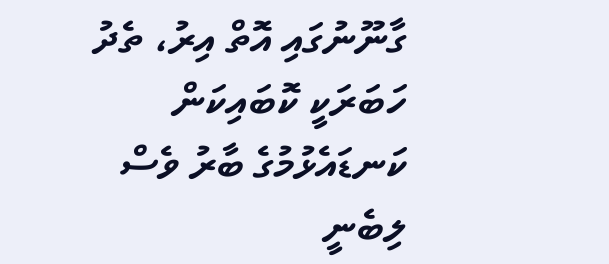ގާނޫނުގައި އޮތް އިރު، ތެދު ހަބަރަކީ ކޮބައިކަން ކަނޑައެޅުމުގެ ބާރު ވެސް ލިބެނީ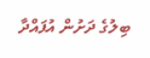ބިލުގެ ދަށުން އުފައްދާ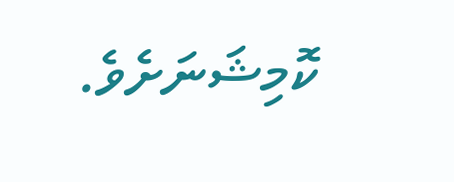ކޮމިޝަނަށެވެ.